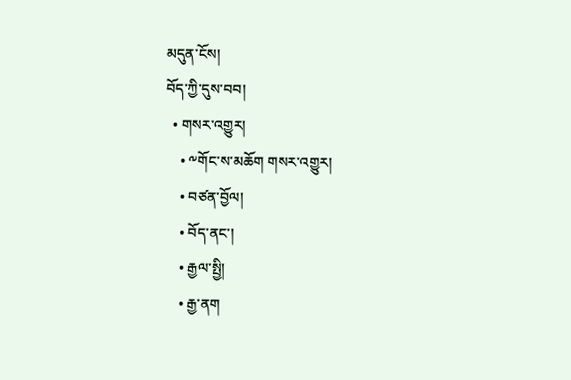མདུན་ངོས།
བོད་ཀྱི་དུས་བབ།
  • གསར་འགྱུར།
    • ༸གོང་ས་མཆོག གསར་འགྱུར།
    • བཙན་བྱོལ།
    • བོད་ནང་།
    • རྒྱལ་སྤྱི།
    • རྒྱ་ནག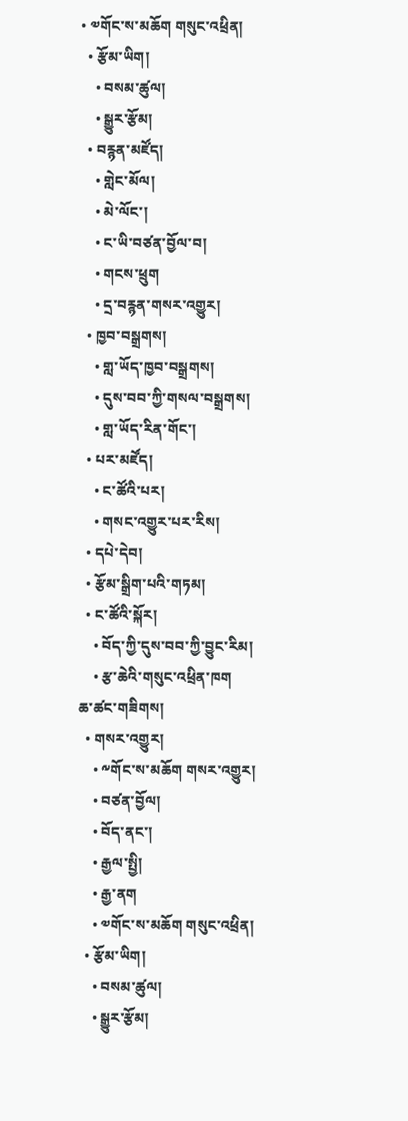• ༧གོང་ས་མཆོག གསུང་འཕྲིན།
  • རྩོམ་ཡིག།
    • བསམ་ཚུལ།
    • སྒྱུར་རྩོམ།
  • བརྙན་མཛོད།
    • གླེང་མོལ།
    • མེ་ལོང་།
    • ང་ཡི་བཙན་བྱོལ་བ།
    • གངས་ཕྲུག
    • དྲ་བརྙན་གསར་འགྱུར།
  • ཁྱབ་བསྒྲགས།
    • གླ་ཡོད་ཁྱབ་བསྒྲགས།
    • དུས་བབ་ཀྱི་གསལ་བསྒྲགས།
    • གླ་ཡོད་རིན་གོང་།
  • པར་མཛོད།
    • ང་ཚོའི་པར།
    • གསང་འགྱུར་པར་རིས།
  • དཔེ་དེབ།
  • རྩོམ་སྒྲིག་པའི་གཏམ།
  • ང་ཚོའི་སྐོར།
    • བོད་ཀྱི་དུས་བབ་ཀྱི་བྱུང་རིམ།
    • རྩ་ཆེའི་གསུང་འཕྲིན་ཁག
ཆ་ཚང་གཟིགས།
  • གསར་འགྱུར།
    • ༸གོང་ས་མཆོག གསར་འགྱུར།
    • བཙན་བྱོལ།
    • བོད་ནང་།
    • རྒྱལ་སྤྱི།
    • རྒྱ་ནག
    • ༧གོང་ས་མཆོག གསུང་འཕྲིན།
  • རྩོམ་ཡིག།
    • བསམ་ཚུལ།
    • སྒྱུར་རྩོམ།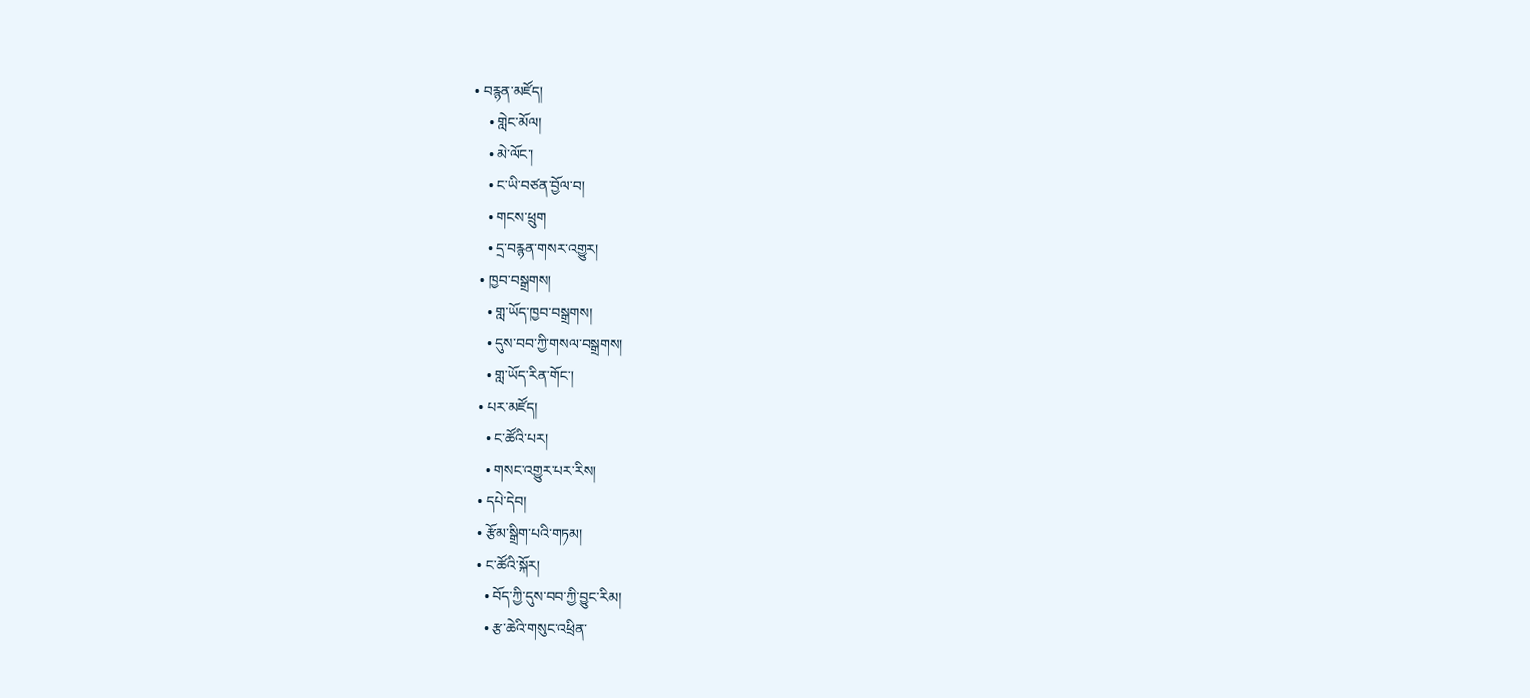• བརྙན་མཛོད།
    • གླེང་མོལ།
    • མེ་ལོང་།
    • ང་ཡི་བཙན་བྱོལ་བ།
    • གངས་ཕྲུག
    • དྲ་བརྙན་གསར་འགྱུར།
  • ཁྱབ་བསྒྲགས།
    • གླ་ཡོད་ཁྱབ་བསྒྲགས།
    • དུས་བབ་ཀྱི་གསལ་བསྒྲགས།
    • གླ་ཡོད་རིན་གོང་།
  • པར་མཛོད།
    • ང་ཚོའི་པར།
    • གསང་འགྱུར་པར་རིས།
  • དཔེ་དེབ།
  • རྩོམ་སྒྲིག་པའི་གཏམ།
  • ང་ཚོའི་སྐོར།
    • བོད་ཀྱི་དུས་བབ་ཀྱི་བྱུང་རིམ།
    • རྩ་ཆེའི་གསུང་འཕྲིན་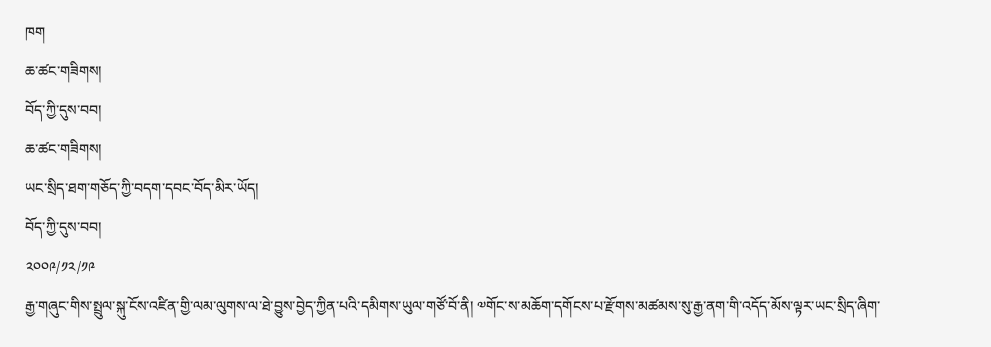ཁག
ཆ་ཚང་གཟིགས།
བོད་ཀྱི་དུས་བབ།
ཆ་ཚང་གཟིགས།
ཡང་སྲིད་ཐག་གཅོད་ཀྱི་བདག་དབང་བོད་མིར་ཡོད།
བོད་ཀྱི་དུས་བབ།
༢༠༠༩/༡༢/༡༩
རྒྱ་གཞུང་གིས་སྤྲུལ་སྐུ་ངོས་འཛིན་གྱི་ལམ་ལུགས་ལ་ཐེ་བྱུས་བྱེད་ཀྱིན་པའི་དམིགས་ཡུལ་གཙོ་བོ་ནི། ༧གོང་ས་མཆོག་དགོངས་པ་རྫོགས་མཚམས་སུ་རྒྱ་ནག་གི་འདོད་མོས་ལྟར་ཡང་སྲིད་ཞིག་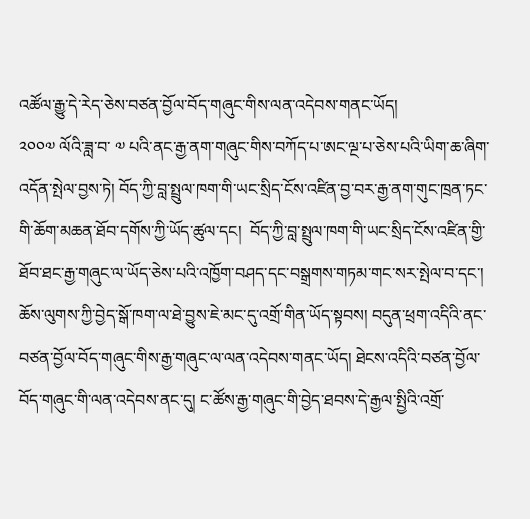འཚོལ་རྒྱུ་དེ་རེད་ཅེས་བཙན་བྱོལ་བོད་གཞུང་གིས་ལན་འདེབས་གནང་ཡོད།
༢༠༠༧ ལོའི་ཟླ་བ་ ༧ པའི་ནང་རྒྱ་ནག་གཞུང་གིས་བཀོད་པ་ཨང་ལྔ་པ་ཅེས་པའི་ཡིག་ཆ་ཞིག་འདོན་སྤེལ་བྱས་ཏེ། བོད་ཀྱི་བླ་སྤྲུལ་ཁག་གི་ཡང་སྲིད་ངོས་འཛིན་བྱ་བར་རྒྱ་ནག་གུང་ཁྲན་ཏང་གི་ཆོག་མཆན་ཐོབ་དགོས་ཀྱི་ཡོད་ཚུལ་དང།  བོད་ཀྱི་བླ་སྤྲུལ་ཁག་གི་ཡང་སྲིད་ངོས་འཛིན་གྱི་ཐོབ་ཐང་རྒྱ་གཞུང་ལ་ཡོད་ཅེས་པའི་འཁྱོག་བཤད་དང་བསྒྲགས་གཏམ་གང་སར་སྤེལ་བ་དང་། ཆོས་ལུགས་ཀྱི་བྱེད་སྒོ་ཁག་ལ་ཐེ་བྱུས་ཇེ་མང་དུ་འགྲོ་གིན་ཡོད་སྟབས། བདུན་ཕྲག་འདིའི་ནང་བཙན་བྱོལ་བོད་གཞུང་གིས་རྒྱ་གཞུང་ལ་ལན་འདེབས་གནང་ཡོད། ཐེངས་འདིའི་བཙན་བྱོལ་བོད་གཞུང་གི་ལན་འདེབས་ནང་དུ། ང་ཚོས་རྒྱ་གཞུང་གི་བྱེད་ཐབས་དེ་རྒྱལ་སྤྱིའི་འགྲོ་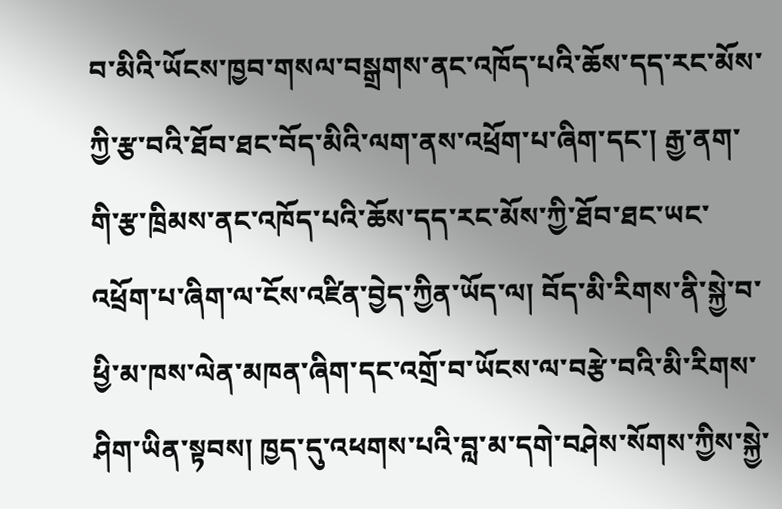བ་མིའི་ཡོངས་ཁྱབ་གསལ་བསྒྲགས་ནང་འཁོད་པའི་ཆོས་དད་རང་མོས་ཀྱི་རྩ་བའི་ཐོབ་ཐང་བོད་མིའི་ལག་ནས་འཕྲོག་པ་ཞིག་དང་། རྒྱ་ནག་གི་རྩ་ཁྲིམས་ནང་འཁོད་པའི་ཆོས་དད་རང་མོས་ཀྱི་ཐོབ་ཐང་ཡང་འཕྲོག་པ་ཞིག་ལ་ངོས་འཛིན་བྱེད་ཀྱིན་ཡོད་ལ། བོད་མི་རིགས་ནི་སྐྱེ་བ་ཕྱི་མ་ཁས་ལེན་མཁན་ཞིག་དང་འགྲོ་བ་ཡོངས་ལ་བརྩེ་བའི་མི་རིགས་ཤིག་ཡིན་སྟབས། ཁྱད་དུ་འཕགས་པའི་བླ་མ་དགེ་བཤེས་སོགས་ཀྱིས་སྐྱེ་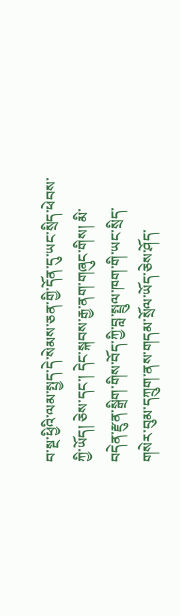བ་སྔ་ཕྱིའི་ལམ་སྤྱད་དེ་སེམས་ཅན་གྱི་དོན་དུ་ཡང་སྲིད་ཕེབས་ཀྱི་ཡོད། ཅེས་དང་། དེང་སྐབས་རྒྱ་ནག་གཞུང་གིས། མི་བདེན་རྫུན་སྒྲིག་གིས་བོད་ཀྱི་བླ་སྤྲུལ་ཁག་གི་ཡང་སྲིད་གསེར་བུམ་དཀྲུག་ནས་གདམ་སྲོལ་ཡོད་ཅེས་ཤོད་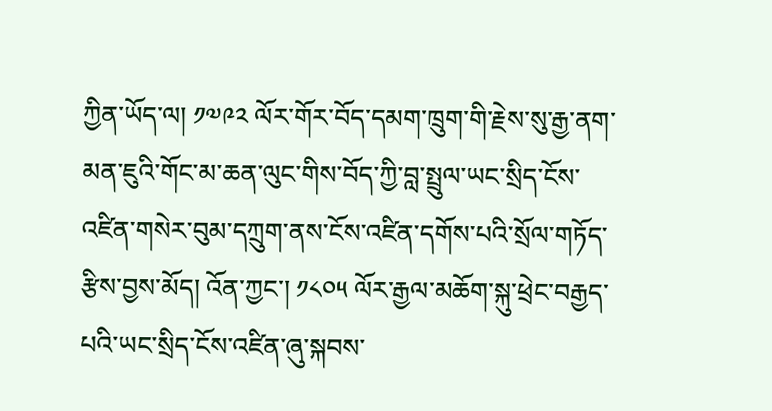ཀྱིན་ཡོད་ལ། ༡༧༩༢ ལོར་གོར་བོད་དམག་ཁྲུག་གི་རྗེས་སུ་རྒྱ་ནག་མན་ཇུའི་གོང་མ་ཆན་ལུང་གིས་བོད་ཀྱི་བླ་སྤྲུལ་ཡང་སྲིད་ངོས་འཛིན་གསེར་བུམ་དཀྲུག་ནས་ངོས་འཛིན་དགོས་པའི་སྲོལ་གཏོད་རྩིས་བྱས་མོད། འོན་ཀྱང་། ༡༨༠༥ ལོར་རྒྱལ་མཆོག་སྐུ་ཕྲེང་བརྒྱད་པའི་ཡང་སྲིད་ངོས་འཛིན་ཞུ་སྐབས་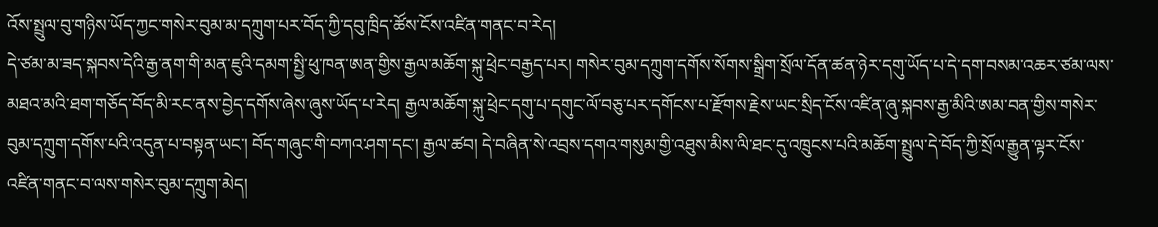འོས་སྤྲུལ་བུ་གཉིས་ཡོད་ཀྱང་གསེར་བུམ་མ་དཀྲུག་པར་བོད་ཀྱི་དབུ་ཁྲིད་ཚོས་ངོས་འཛིན་གནང་བ་རེད།
དེ་ཙམ་མ་ཟད་སྐབས་དེའི་རྒྱ་ནག་གི་མན་ཇུའི་དམག་སྤྱི་ཕུ་ཁན་ཨན་གྱིས་རྒྱལ་མཆོག་སྐུ་ཕྲེང་བརྒྱད་པར། གསེར་བུམ་དཀྲུག་དགོས་སོགས་སྒྲིག་སྲོལ་དོན་ཚན་ཉེར་དགུ་ཡོད་པ་དེ་དག་བསམ་འཆར་ཙམ་ལས་མཐའ་མའི་ཐག་གཅོད་བོད་མི་རང་ནས་བྱེད་དགོས་ཞེས་ཞུས་ཡོད་པ་རེད། རྒྱལ་མཆོག་སྐུ་ཕྲེང་དགུ་པ་དགུང་ལོ་བཅུ་པར་དགོངས་པ་རྫོགས་རྗེས་ཡང་སྲིད་ངོས་འཛིན་ཞུ་སྐབས་རྒྱ་མིའི་ཨམ་བན་གྱིས་གསེར་བུམ་དཀྲུག་དགོས་པའི་འདུན་པ་བསྟན་ཡང་། བོད་གཞུང་གི་བཀའ་ཤག་དང་། རྒྱལ་ཚབ། དེ་བཞིན་སེ་འབྲས་དགའ་གསུམ་གྱི་འཐུས་མིས་ལི་ཐང་དུ་འཁྲུངས་པའི་མཆོག་སྤྲུལ་དེ་བོད་ཀྱི་སྲོལ་རྒྱུན་ལྟར་ངོས་འཛིན་གནང་བ་ལས་གསེར་བུམ་དཀྲུག་མེད།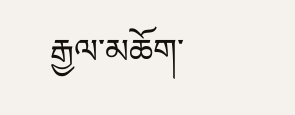རྒྱལ་མཆོག་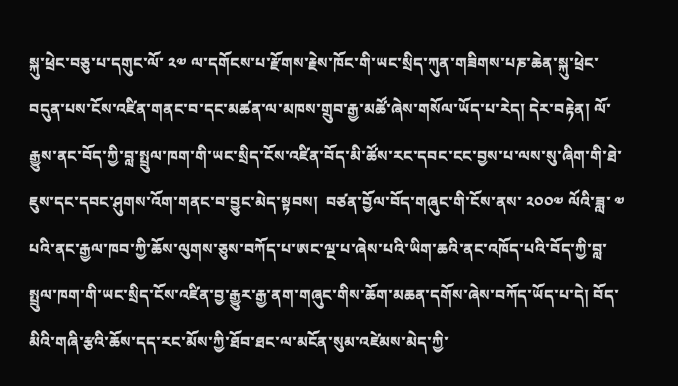སྐུ་ཕྲེང་བཅུ་པ་དགུང་ལོ་ ༢༧ ལ་དགོངས་པ་རྫོགས་རྗེས་ཁོང་གི་ཡང་སྲིད་ཀུན་གཟིགས་པཎ་ཆེན་སྐུ་ཕྲེང་བདུན་པས་ངོས་འཛིན་གནང་བ་དང་མཚན་ལ་མཁས་གྲུབ་རྒྱ་མཚོ་ཞེས་གསོལ་ཡོད་པ་རེད། དེར་བརྟེན། ལོ་རྒྱུས་ནང་བོད་ཀྱི་བླ་སྤྲུལ་ཁག་གི་ཡང་སྲིད་ངོས་འཛིན་བོད་མི་ཚོས་རང་དབང་ངང་བྱས་པ་ལས་སུ་ཞིག་གི་ཐེ་ཇུས་དང་དབང་ཤུགས་འོག་གནང་བ་བྱུང་མེད་སྟབས།  བཙན་བྱོལ་བོད་གཞུང་གི་ངོས་ནས་ ༢༠༠༧ ལོའི་ཟླ་ ༧ པའི་ནང་རྒྱལ་ཁབ་ཀྱི་ཆོས་ལུགས་ཅུས་བཀོད་པ་ཨང་ལྔ་པ་ཞེས་པའི་ཡིག་ཆའི་ནང་འཁོད་པའི་བོད་ཀྱི་བླ་སྤྲུལ་ཁག་གི་ཡང་སྲིད་ངོས་འཛིན་བྱ་རྒྱུར་རྒྱ་ནག་གཞུང་གིས་ཆོག་མཆན་དགོས་ཞེས་བཀོད་ཡོད་པ་དེ། བོད་མིའི་གཞི་རྩའི་ཆོས་དད་རང་མོས་ཀྱི་ཐོབ་ཐང་ལ་མངོན་སུམ་འཛེམས་མེད་ཀྱི་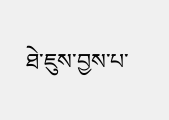ཐེ་ཇུས་བྱས་པ་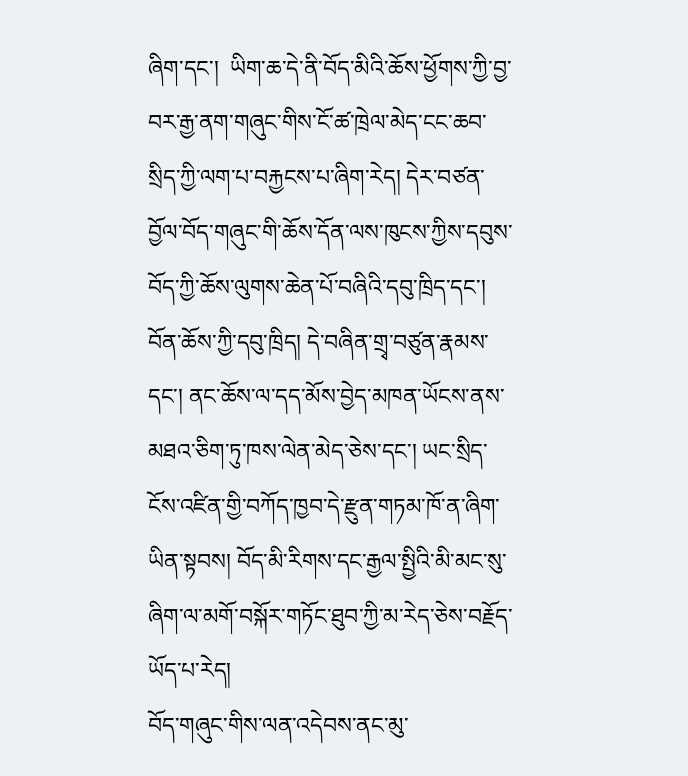ཞིག་དང་།  ཡིག་ཆ་དེ་ནི་བོད་མིའི་ཆོས་ཕྱོགས་ཀྱི་བྱ་བར་རྒྱ་ནག་གཞུང་གིས་ངོ་ཚ་ཁྲེལ་མེད་ངང་ཆབ་སྲིད་ཀྱི་ལག་པ་བརྐྱངས་པ་ཞིག་རེད། དེར་བཙན་བྱོལ་བོད་གཞུང་གི་ཆོས་དོན་ལས་ཁུངས་ཀྱིས་དབུས་བོད་ཀྱི་ཆོས་ལུགས་ཆེན་པོ་བཞིའི་དབུ་ཁྲིད་དང་། བོན་ཆོས་ཀྱི་དབུ་ཁྲིད། དེ་བཞིན་གྲྭ་བཙུན་རྣམས་དང་། ནང་ཆོས་ལ་དད་མོས་བྱེད་མཁན་ཡོངས་ནས་མཐའ་ཅིག་ཏུ་ཁས་ལེན་མེད་ཅེས་དང་། ཡང་སྲིད་ངོས་འཛིན་གྱི་བཀོད་ཁྱབ་དེ་རྫུན་གཏམ་ཁོ་ན་ཞིག་ཡིན་སྟབས། བོད་མི་རིགས་དང་རྒྱལ་སྤྱིའི་མི་མང་སུ་ཞིག་ལ་མགོ་བསྐོར་གཏོང་ཐུབ་ཀྱི་མ་རེད་ཅེས་བརྗོད་ཡོད་པ་རེད།
བོད་གཞུང་གིས་ལན་འདེབས་ནང་མུ་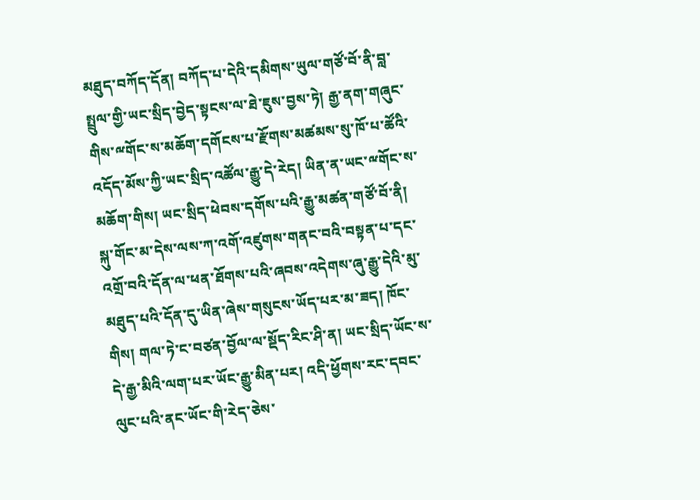མཐུད་བཀོད་དོན། བཀོད་པ་དེའི་དམིགས་ཡུལ་གཙོ་བོ་ནི་བླ་སྤྲུལ་གྱི་ཡང་སྲིད་བྱེད་སྟངས་ལ་ཐེ་ཇུས་བྱས་ཏེ། རྒྱ་ནག་གཞུང་གིས་ྋགོང་ས་མཆོག་དགོངས་པ་རྫོགས་མཚམས་སུ་ཁོ་པ་ཚོའི་འདོད་མོས་ཀྱི་ཡང་སྲིད་འཚོལ་རྒྱུ་དེ་རེད། ཡིན་ན་ཡང་ྋགོང་ས་མཆོག་གིས། ཡང་སྲིད་ཕེབས་དགོས་པའི་རྒྱུ་མཚན་གཙོ་བོ་ནི། སྐུ་གོང་མ་དེས་ལས་ཀ་འགོ་འཛུགས་གནང་བའི་བསྟན་པ་དང་འགྲོ་བའི་དོན་ལ་ཕན་ཐོགས་པའི་ཞབས་འདེགས་ཞུ་རྒྱུ་དེའི་མུ་མཐུད་པའི་དོན་དུ་ཡིན་ཞེས་གསུངས་ཡོད་པར་མ་ཟད། ཁོང་གིས། གལ་ཏེ་ང་བཙན་བྱོལ་ལ་སྡོད་རིང་ཤི་ན། ཡང་སྲིད་ཡོང་ས་དེ་རྒྱ་མིའི་ལག་པར་ཡོང་རྒྱུ་མིན་པར། འདི་ཕྱོགས་རང་དབང་ལུང་པའི་ནང་ཡོང་གི་རེད་ཅེས་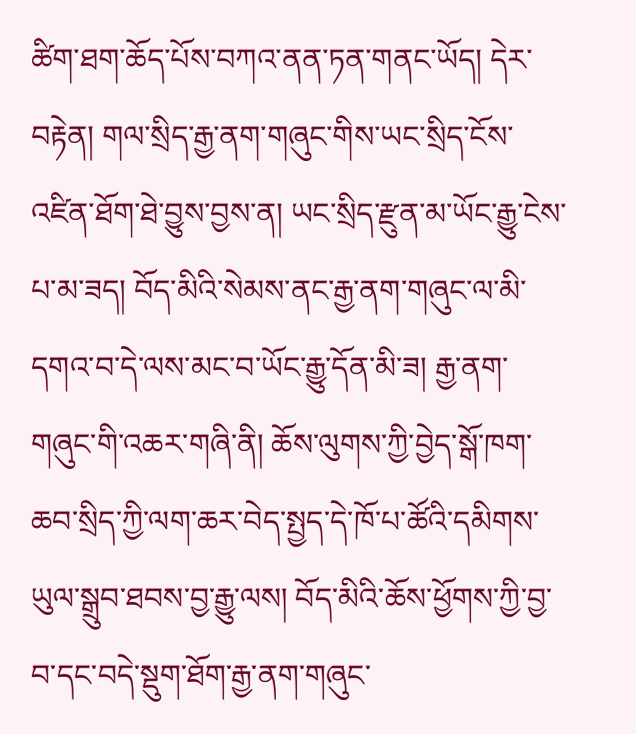ཚིག་ཐག་ཆོད་པོས་བཀའ་ནན་ཏན་གནང་ཡོད། དེར་བརྟེན། གལ་སྲིད་རྒྱ་ནག་གཞུང་གིས་ཡང་སྲིད་ངོས་འཛིན་ཐོག་ཐེ་བྱུས་བྱས་ན། ཡང་སྲིད་རྫུན་མ་ཡོང་རྒྱུ་ངེས་པ་མ་ཟད། བོད་མིའི་སེམས་ནང་རྒྱ་ནག་གཞུང་ལ་མི་དགའ་བ་དེ་ལས་མང་བ་ཡོང་རྒྱུ་དོན་མི་ཟ། རྒྱ་ནག་གཞུང་གི་འཆར་གཞི་ནི། ཆོས་ལུགས་ཀྱི་བྱེད་སྒོ་ཁག་ཆབ་སྲིད་ཀྱི་ལག་ཆར་བེད་སྤྱད་དེ་ཁོ་པ་ཚོའི་དམིགས་ཡུལ་སྒྲུབ་ཐབས་བྱ་རྒྱུ་ལས། བོད་མིའི་ཆོས་ཕྱོགས་ཀྱི་བྱ་བ་དང་བདེ་སྡུག་ཐོག་རྒྱ་ནག་གཞུང་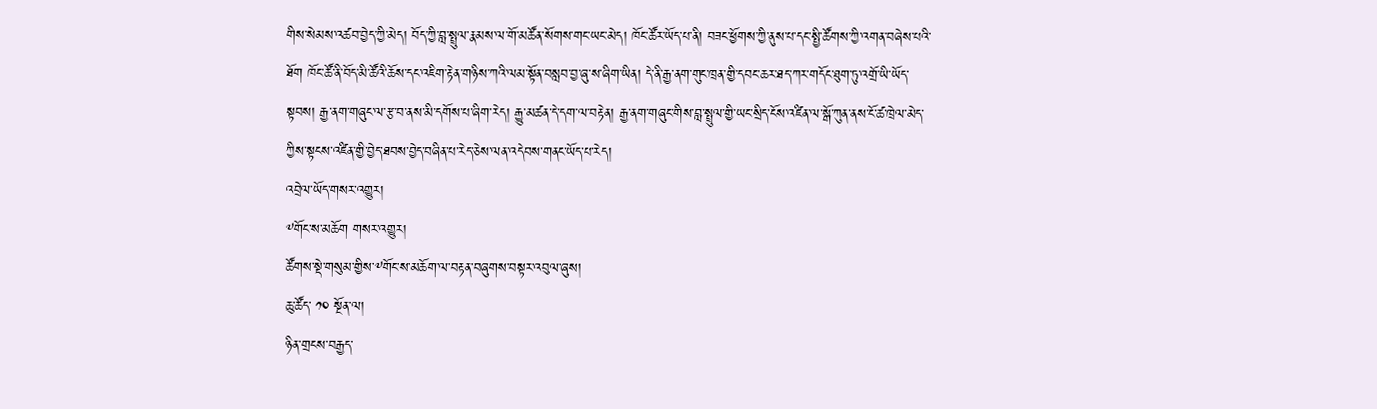གིས་སེམས་འཚབ་བྱེད་ཀྱི་མེད། བོད་ཀྱི་བླ་སྤྲུལ་རྣམས་ལ་གོ་མཚོན་སོགས་གང་ཡང་མེད། ཁོང་ཚོར་ཡོད་པ་ནི། བཟང་ཕྱོགས་ཀྱི་ནུས་པ་དང་སྤྱི་ཚོགས་ཀྱི་འགན་བཞེས་པའི་ཐོག ཁོང་ཚོ་ནི་བོད་མི་ཚོའི་ཆོས་དང་འཇིག་རྟེན་གཉིས་ཀའི་ལམ་སྟོན་བསླབ་བྱ་ཞུ་ས་ཞིག་ཡིན། དེ་ནི་རྒྱ་ནག་གུང་ཁྲན་གྱི་དབང་ཆར་ཐད་ཀར་གདོང་ཐུག་ཏུ་འགྲོ་ཡི་ཡོད་སྟབས། རྒྱ་ནག་གཞུང་ལ་རྩ་བ་ནས་མི་དགོས་པ་ཞིག་རེད། རྒྱུ་མཚན་དེ་དག་ལ་བརྟེན། རྒྱ་ནག་གཞུང་གིས་བླ་སྤྲུལ་གྱི་ཡང་སྲིད་ངོས་འཛིན་ལ་སྒོ་ཀུན་ནས་ངོ་ཚ་ཁྲེལ་མེད་ཀྱིས་སྟངས་འཛིན་གྱི་བྱེད་ཐབས་བྱེད་བཞིན་པ་རེད་ཅེས་ལན་འདེབས་གནང་ཡོད་པ་རེད།
འབྲེལ་ཡོད་གསར་འགྱུར།
༸གོང་ས་མཆོག གསར་འགྱུར།
ཚོགས་སྡེ་གསུམ་གྱིས་༸གོང་ས་མཆོག་ལ་བརྟན་བཞུགས་བསྟར་འབུལ་ཞུས།
ཆུ་ཚོད་ ༡༠ སྔོན་ལ།
ཉིན་གྲངས་བརྒྱད་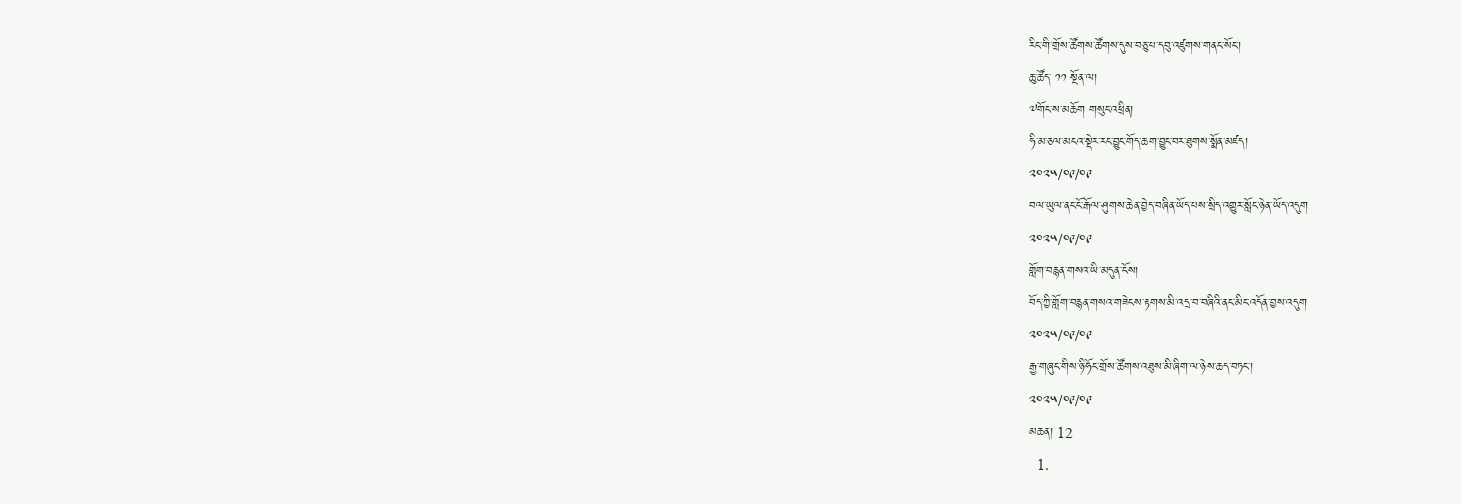རིང་གི་གྲོས་ཚོགས་ཚོགས་དུས་བཅུ་པ་དབུ་འཛུགས་གནང་སོང་།
ཆུ་ཚོད་ ༡༡ སྔོན་ལ།
༧གོང་ས་མཆོག གསུང་འཕྲིན།
ཧི་མ་ཅལ་མངའ་སྡེར་རང་བྱུང་གོད་ཆག་བྱུང་བར་ཐུགས་སྨོན་མཛད།
༢༠༢༥/༠༩/༠༩
བལ་ཡུལ་ནང་ངོ་རྒོལ་ཤུགས་ཆེན་བྱེད་བཞིན་ཡོད་པས་སྲིད་འགྱུར་སློང་ཉེན་ཡོད་འདུག
༢༠༢༥/༠༩/༠༩
གློག་བརྙན་གསའ་ཡི་མདུན་ངོས།
བོད་ཀྱི་གློག་བརྙན་གསའ་གཟེངས་རྟགས་མི་འདྲ་བ་བཞིའི་ནང་མིང་འདོན་བྱས་འདུག
༢༠༢༥/༠༩/༠༩
རྒྱ་གཞུང་གིས་ཉི་ཧོང་གྲོས་ཚོགས་འཐུས་མི་ཞིག་ལ་ཉེས་ཆད་བཏང་།
༢༠༢༥/༠༩/༠༩
མཆན། 12
  1.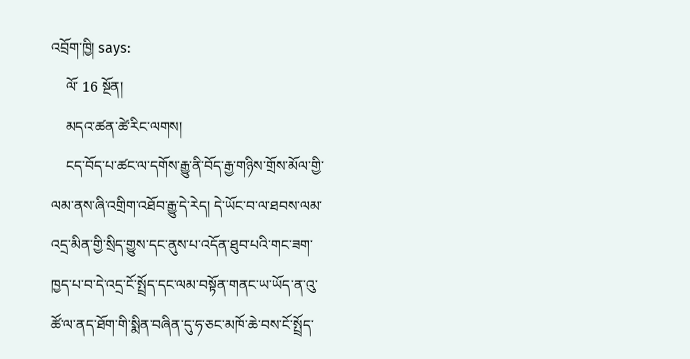འབྲོག་ཁྱི། says:
    ལོ་ 16 སྔོན།
    མདའ་ཚན་ཚེ་རིང་ལགས།
    ངད་བོད་པ་ཚང་ལ་དགོས་རྒྱུ་ནི་བོད་རྒྱ་གཉིས་གྲོས་མོལ་གྱི་ལམ་ནས་ཞི་འགྲིག་འཐོབ་རྒྱུ་དེ་རེད། དེ་ཡོང་བ་ལ་ཐབས་ལམ་འདྲ་མིན་གྱི་སྲིད་གྱུས་དང་ནུས་པ་འདོན་ཐུབ་པའི་གང་ཟག་ཁྱད་པ་བ་དེ་འདྲ་ངོ་སྤྲོད་དང་ལམ་བསྟོན་གནང་ཡ་ཡོད་ན་འུ་ཚོ་ལ་ནད་ཐོག་གི་སྨིན་བཞིན་དུ་ཧ་ཅང་མཁོ་ཆེ་བས་ངོ་སྤྲོད་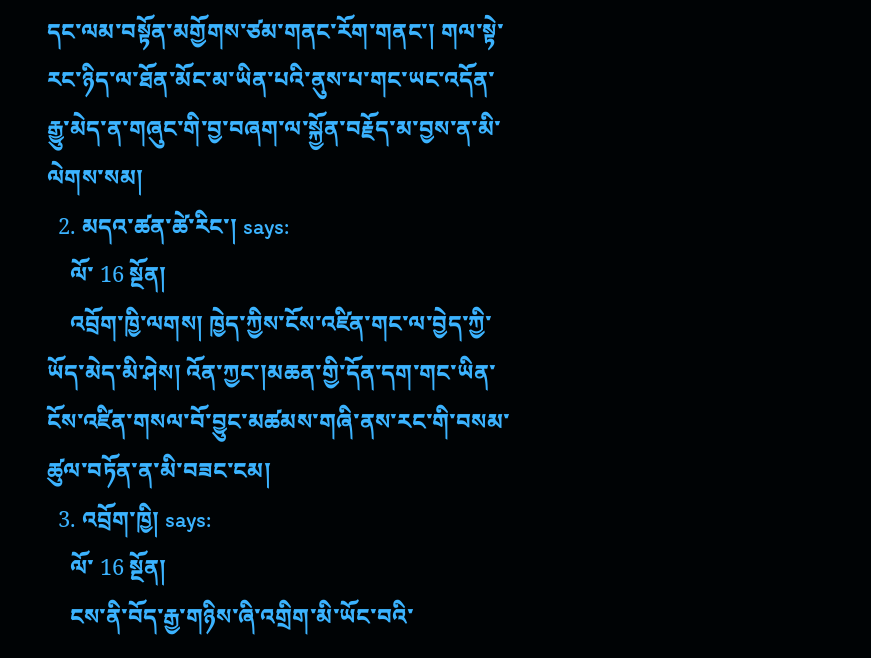དང་ལམ་བསྟོན་མགྱོགས་ཙམ་གནང་རོག་གནང་། གལ་སྟེ་རང་ཉིད་ལ་ཐོན་མོང་མ་ཡིན་པའི་ནུས་པ་གང་ཡང་འདོན་རྒྱུ་མེད་ན་གཞུང་གི་བྱ་བཞག་ལ་སྐྱོན་བརྗོད་མ་བྱས་ན་མི་ལེགས་སམ།
  2. མདའ་ཚན་ཚེ་རིང་། says:
    ལོ་ 16 སྔོན།
    འབྲོག་ཁྱི་ལགས། ཁྱེད་ཀྱིས་ངོས་འཛིན་གང་ལ་བྱེད་ཀྱི་ཡོད་མེད་མི་ཤེས། འོན་ཀྱང་།མཆན་གྱི་དོན་དག་གང་ཡིན་ངོས་འཛིན་གསལ་བོ་བྱུང་མཚམས་གཞི་ནས་རང་གི་བསམ་ཚུལ་བཏོན་ན་མི་བཟང་ངམ།
  3. འབྲོག་ཁྱི། says:
    ལོ་ 16 སྔོན།
    ངས་ནི་བོད་རྒྱ་གཉིས་ཞི་འགྲིག་མི་ཡོང་བའི་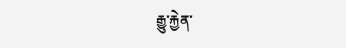རྒྱུ་རྐྱེན་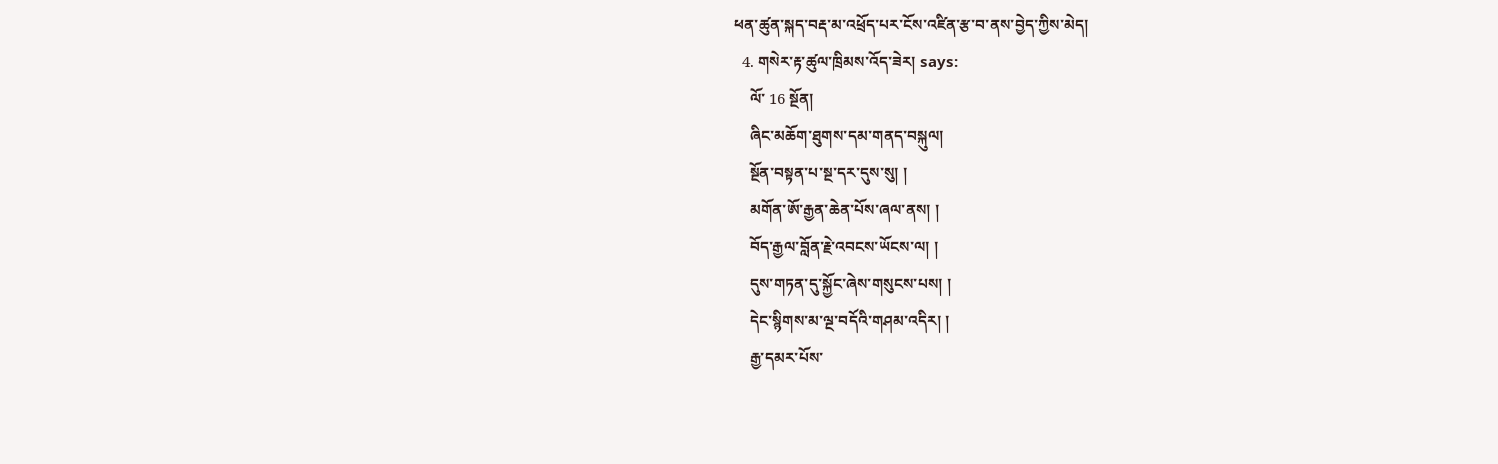ཕན་ཚུན་སྐད་བརྡ་མ་འཕྲོད་པར་ངོས་འཛིན་རྩ་བ་ནས་བྱེད་ཀྱིས་མེད།
  4. གསེར་རྟ་ཚུལ་ཁྲིམས་འོད་ཟེར། says:
    ལོ་ 16 སྔོན།
    ཞིང་མཆོག་ཐུགས་དམ་གནད་བསྐུལ།
    སྔོན་བསྟན་པ་སྔ་དར་དུས་སུ། །
    མགོན་ཨོ་རྒྱན་ཆེན་པོས་ཞལ་ནས། །
    བོད་རྒྱལ་བློན་རྗེ་འབངས་ཡོངས་ལ། །
    དུས་གཏན་དུ་སྐྱོང་ཞེས་གསུངས་པས། །
    དེང་སྙིགས་མ་ལྔ་བདོའི་གཤམ་འདིར། །
    རྒྱ་དམར་པོས་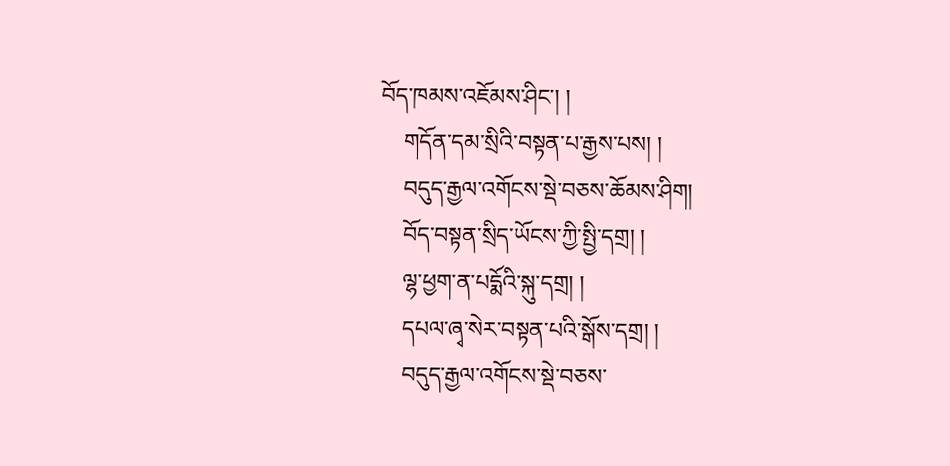བོད་ཁམས་འཇོམས་ཤིང་། །
    གདོན་དམ་སྲིའི་བསྟན་པ་རྒྱས་པས། །
    བདུད་རྒྱལ་འགོངས་སྡེ་བཅས་ཆོམས་ཤིག།
    བོད་བསྟན་སྲིད་ཡོངས་ཀྱི་སྤྱི་དགྲ། །
    ལྷ་ཕྱག་ན་པདྨོའི་སྐུ་དགྲ། །
    དཔལ་ཞྭ་སེར་བསྟན་པའི་སྒོས་དགྲ། །
    བདུད་རྒྱལ་འགོངས་སྡེ་བཅས་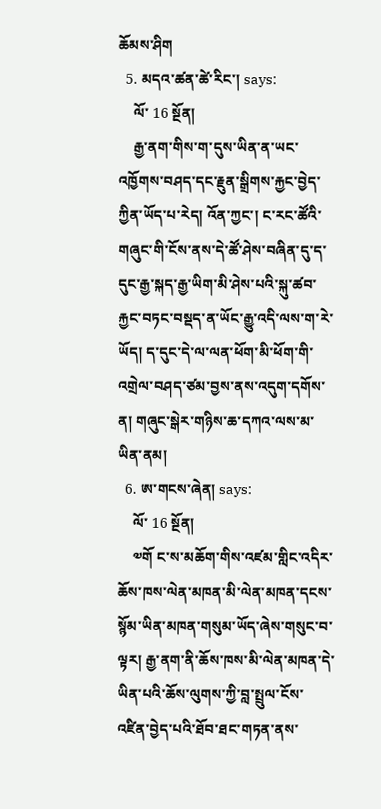ཆོམས་ཤིག
  5. མདའ་ཚན་ཚེ་རིང་། says:
    ལོ་ 16 སྔོན།
    རྒྱ་ནག་གིས་ག་དུས་ཡིན་ན་ཡང་འཁྱོགས་བཤད་དང་རྗུན་སྒྲིགས་རྐྱང་བྱེད་ཀྱིན་ཡོད་པ་རེད། འོན་ཀྱང་། ང་རང་ཚོའི་གཞུང་གི་ངོས་ནས་དེ་ཚོ་ཤེས་བཞིན་དུ་ད་དུང་རྒྱ་སྐད་རྒྱ་ཡིག་མི་ཤེས་པའི་སྐུ་ཚབ་རྐྱང་བཏང་བསྡད་ན་ཡོང་རྒྱུ་འདི་ལས་ག་རེ་ཡོད། ད་དུང་དེ་ལ་ལན་ཕོག་མི་ཕོག་གི་འགྲེལ་བཤད་ཙམ་བྱས་ནས་འདུག་དགོས་ན། གཞུང་སྒེར་གཉིས་ཆ་དཀའ་ལས་མ་ཡིན་ནམ།
  6. ཨ་གངས་ཞེན། says:
    ལོ་ 16 སྔོན།
    ༧གོ ང་ས་མཆོག་གིས་འཛམ་གླིང་འདིར་ཆོས་ཁས་ལེན་མཁན་མི་ལེན་མཁན་དངས་སྙོམ་ཡིན་མཁན་གསུམ་ཡོད་ཞེས་གསུང་བ་ལྟར། རྒྱ་ནག་ནི་ཆོས་ཁས་མི་ལེན་མཁན་དེ་ཡིན་པའི་ཆོས་ལུགས་ཀྱི་བླ་སྤྲུལ་ངོས་འཛིན་བྱེད་པའི་ཐོབ་ཐང་གཏན་ནས་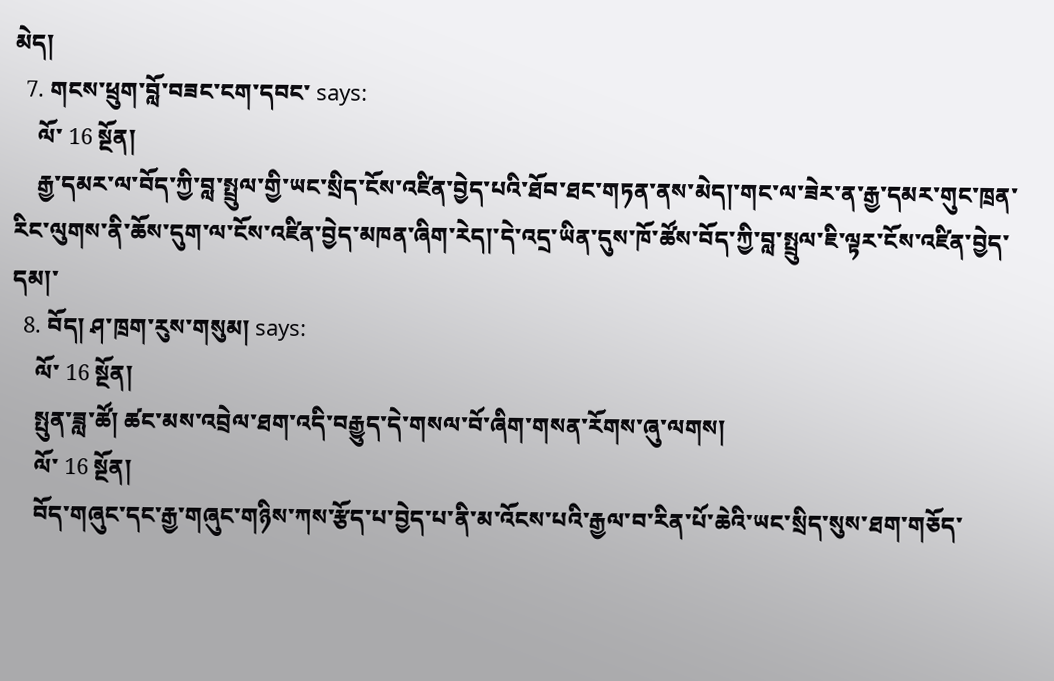མེད།
  7. གངས་ཕྲུག་བློ་བཟང་ངག་དབང་ says:
    ལོ་ 16 སྔོན།
    རྒྱ་དམར་ལ་བོད་ཀྱི་བླ་སྤྲུལ་གྱི་ཡང་སྲིད་ངོས་འཛིན་བྱེད་པའི་ཐོབ་ཐང་གཏན་ནས་མེད།་གང་ལ་ཟེར་ན་རྒྱ་དམར་གུང་ཁྲན་རིང་ལུགས་ནི་ཆོས་དུག་ལ་ངོས་འཛིན་བྱེད་མཁན་ཞིག་རེད།་དེ་འདྲ་ཡིན་དུས་ཁོ་ཚོས་བོད་ཀྱི་བླ་སྤྲུལ་ཇི་ལྟར་ངོས་འཛིན་བྱེད་དམ།་
  8. བོད། ཤ་ཁྲག་རུས་གསུམ། says:
    ལོ་ 16 སྔོན།
    སྤུན་ཟླ་ཚོ། ཚང་མས་འབྲེལ་ཐག་འདི་བརྒྱུད་དེ་གསལ་བོ་ཞིག་གསན་རོགས་ཞུ་ལགས།
    ལོ་ 16 སྔོན།
    བོད་གཞུང་དང་རྒྱ་གཞུང་གཉིས་ཀས་རྩོད་པ་བྱེད་པ་ནི་མ་འོངས་པའི་རྒྱལ་བ་རིན་པོ་ཆེའི་ཡང་སྲིད་སུས་ཐག་གཅོད་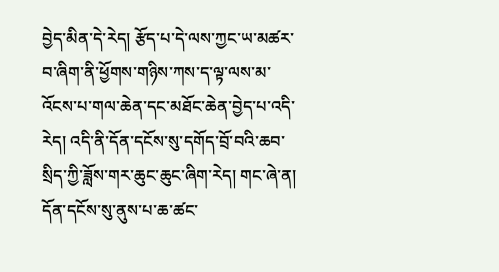བྱེད་མིན་དེ་རེད། རྩོད་པ་དེ་ལས་ཀྱང་ཡ་མཚར་བ་ཞིག་ནི་ཕྱོགས་གཉིས་ཀས་ད་ལྟ་ལས་མ་འོངས་པ་གལ་ཆེན་དང་མཐོང་ཆེན་བྱེད་པ་འདི་རེད། འདི་ནི་དོན་དངོས་སུ་དགོད་བྲོ་བའི་ཆབ་སྲིད་ཀྱི་ཟློས་གར་ཆུང་ཆུང་ཞིག་རེད། གང་ཞེ་ན། དོན་དངོས་སུ་ནུས་པ་ཆ་ཚང་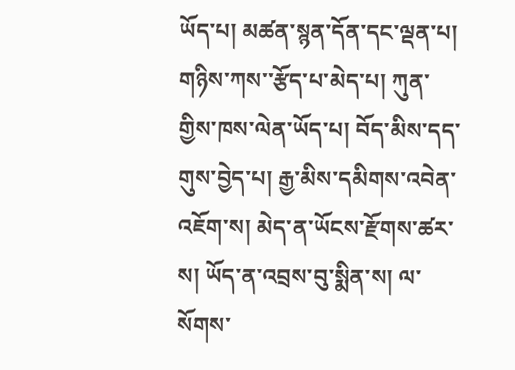ཡོད་པ། མཚན་སྙན་དོན་དང་ལྡན་པ། གཉིས་ཀས་་རྩོད་པ་མེད་པ། ཀུན་གྱིས་ཁས་ལེན་ཡོད་པ། བོད་མིས་དད་གུས་བྱེད་པ། རྒྱ་མིས་དམིགས་འབེན་འཇོག་ས། མེད་ན་ཡོངས་རྫོགས་ཚར་ས། ཡོད་ན་འབྲས་བུ་སྨིན་ས། ལ་སོགས་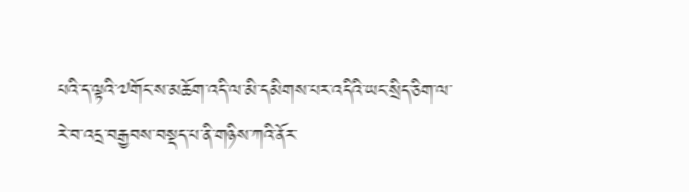པའི་ད་ལྟའི་༧གོང་ས་མཆོག་འདི་ལ་མི་དམིགས་པར་འདིའི་ཡང་སྲིད་ཅིག་ལ་རེ་བ་འདྲ་བརྒྱབས་བསྡད་པ་ནི་གཉིས་ཀའི་ནོར་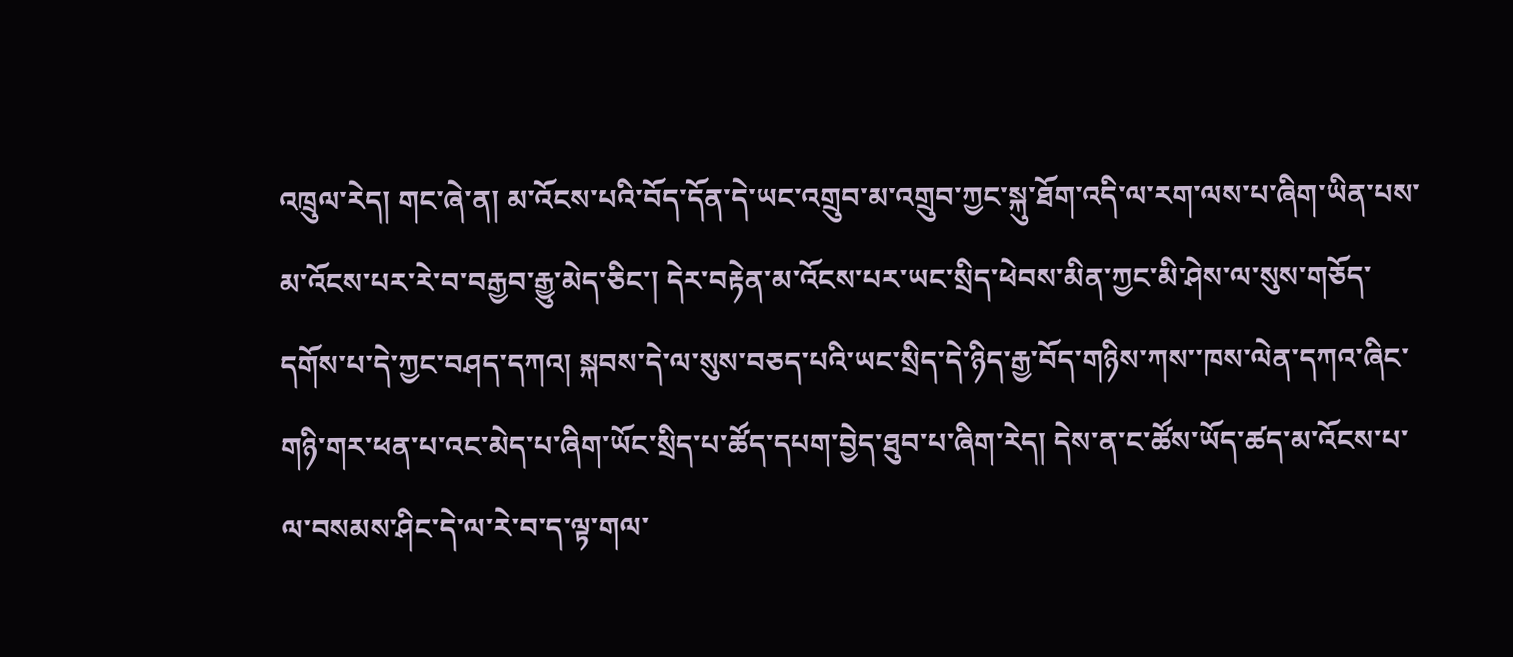འཁྲུལ་རེད། གང་ཞེ་ན། མ་འོངས་པའི་བོད་དོན་དེ་ཡང་འགྲུབ་མ་འགྲུབ་ཀྱང་སྐུ་ཐོག་འདི་ལ་རག་ལས་པ་ཞིག་ཡིན་པས་མ་འོངས་པར་རེ་བ་བརྒྱབ་རྒྱུ་མེད་ཅིང་། དེར་བརྟེན་མ་འོངས་པར་ཡང་སྲིད་ཕེབས་མིན་ཀྱང་མི་ཤེས་ལ་སུས་གཅོད་དགོས་པ་དེ་ཀྱང་བཤད་དཀའ། སྐབས་དེ་ལ་སུས་བཅད་པའི་ཡང་སྲིད་དེ་ཉིད་རྒྱ་བོད་གཉིས་ཀས་་ཁས་ལེན་དཀའ་ཞིང་གཉི་གར་ཕན་པ་འང་མེད་པ་ཞིག་ཡོང་སྲིད་པ་ཚོད་དཔག་བྱེད་ཐུབ་པ་ཞིག་རེད། དེས་ན་ང་ཚོས་ཡོད་ཚད་མ་འོངས་པ་ལ་བསམས་ཤིང་དེ་ལ་རེ་བ་ད་ལྟ་གལ་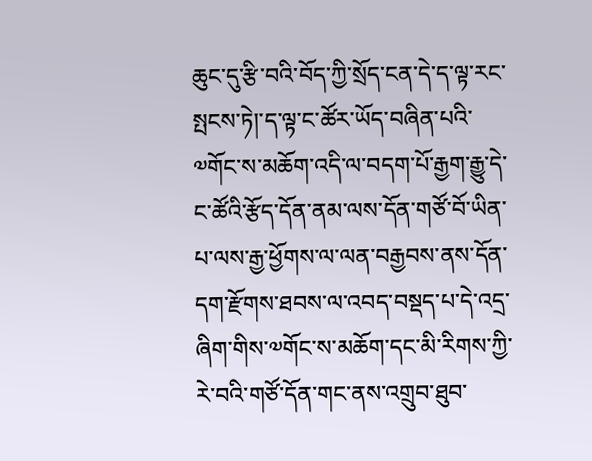ཆུང་དུ་རྩི་བའི་བོད་ཀྱི་སྲོད་ངན་དེ་ད་ལྟ་རང་སྤངས་ཏེ།་ད་ལྟ་ང་ཚོར་ཡོད་བཞིན་པའི་༧གོང་ས་མཆོག་འདི་ལ་བདག་པོ་རྒྱག་རྒྱུ་དེ་ང་ཚོའི་རྩོད་དོན་ནམ་ལས་དོན་གཙོ་བོ་ཡིན་པ་ལས་རྒྱ་ཕྱོགས་ལ་ལན་བརྒྱབས་ནས་དོན་དག་རྫོགས་ཐབས་ལ་འབད་བསྡད་པ་དེ་འདྲ་ཞིག་གིས་༧གོང་ས་མཆོག་དང་མི་རིགས་ཀྱི་རེ་བའི་གཙོ་དོན་གང་ནས་འགྲུབ་ཐུབ་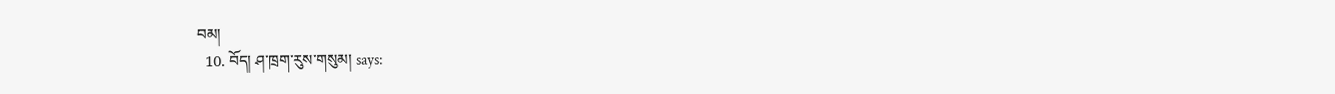བམ།
  10. བོད། ཤ་ཁྲག་རུས་གསུམ། says: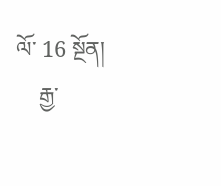ལོ་ 16 སྔོན།
    རྒྱ་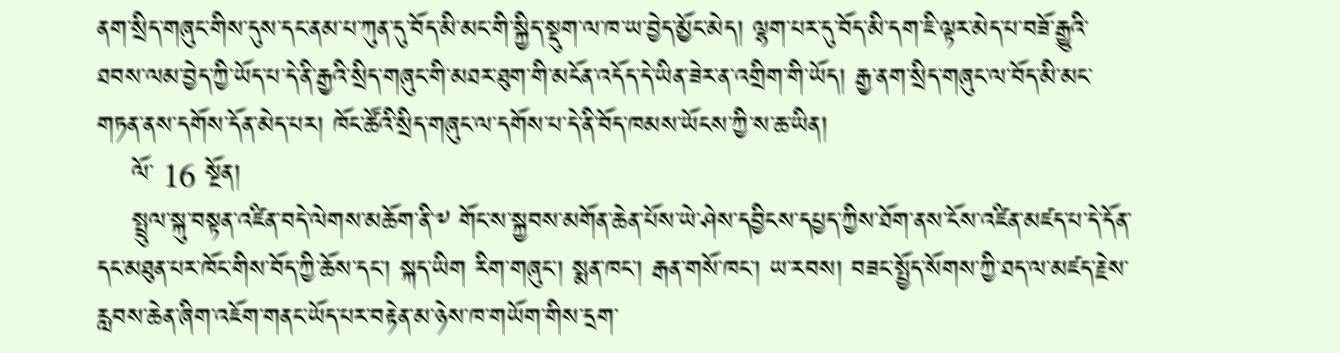ནག་སྲིད་གཞུང་གིས་དུས་དང་ནམ་པ་ཀུན་དུ་བོད་མི་མང་གི་སྐྱིད་སྡུག་ལ་ཁ་ཡ་བྱེད་མྱོང་མེད། ལྷག་པར་དུ་བོད་མི་དག་ཇི་ལྟར་མེད་པ་བཟོ་རྒྱུའི་ཐབས་ལམ་བྱེད་ཀྱི་ཡོད་པ་དེ་ནི་རྒྱའི་སྲིད་གཞུང་གི་མཐར་ཐུག་གི་མངོན་འདོད་དེ་ཡིན་ཟེར་ན་འགྲིག་གི་ཡོད། རྒྱ་ནག་སྲིད་གཞུང་ལ་བོད་མི་མང་གཏན་ནས་དགོས་དོན་མེད་པར། ཁོང་ཚོའི་སྲིད་གཞུང་ལ་དགོས་པ་དེ་ནི་བོད་ཁམས་ཡོངས་ཀྱི་ས་ཆ་ཡིན།
    ལོ་ 16 སྔོན།
    སྤྲུལ་སྐུ་བསྟན་འཛིན་བདེ་ལེགས་མཆོག་ནི་༸ གོང་ས་སྐྱབས་མགོན་ཆེན་པོས་ཡེ་ཤེས་དབྱིངས་དཔྱད་ཀྱིས་ཐོག་ནས་ངོས་འཛིན་མཛད་པ་དེ་དོན་དང་མཐུན་པར་ཁོང་གིས་བོད་ཀྱི་ཆོས་དང་། སྐད་ཡིག རིག་གཞུང་། སྨན་ཁང་། རྒན་གསོ་ཁང་། ཡ་རབས། བཟང་སྤྱོད་སོགས་ཀྱི་ཐད་ལ་མཛད་རྗེས་རླབས་ཆེན་ཞིག་འཇོག་གནང་ཡོད་པར་བརྟེན་མ་ཉེས་ཁ་གཡོག་གིས་དྲག་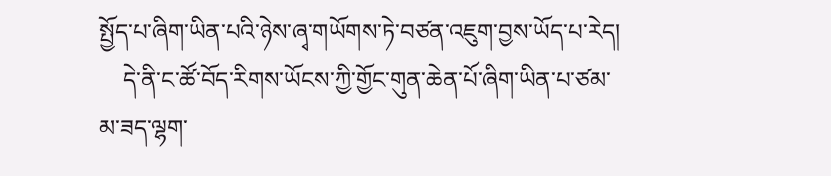སྤྱོད་པ་ཞིག་ཡིན་པའི་ཉེས་ཞྭ་གཡོགས་ཏེ་བཙན་འཇུག་བྱས་ཡོད་པ་རེད།
    དེ་ནི་ང་ཚོ་བོད་རིགས་ཡོངས་ཀྱི་གྱོང་གུན་ཆེན་པོ་ཞིག་ཡིན་པ་ཙམ་མ་ཟད་ལྷག་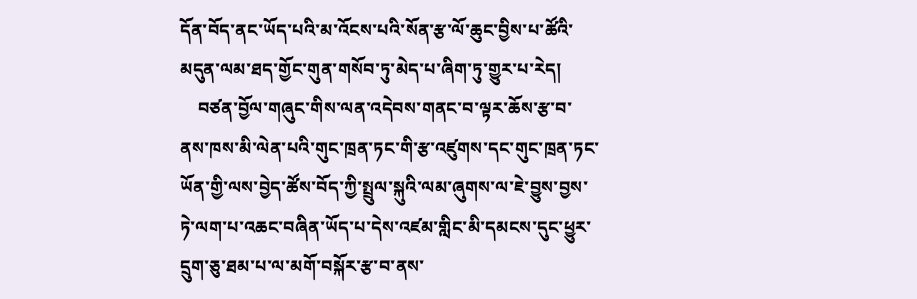དོན་བོད་ནང་ཡོད་པའི་མ་འོངས་པའི་སོན་རྩ་ལོ་ཆུང་བྱིས་པ་ཚོའི་མདུན་ལམ་ཐད་གྱོང་གུན་གསོབ་ཏུ་མེད་པ་ཞིག་ཏུ་གྱུར་པ་རེད།
    བཙན་བྱོལ་གཞུང་གིས་ལན་འདེབས་གནང་བ་ལྟར་ཆོས་རྩ་བ་ནས་ཁས་མི་ལེན་པའི་གུང་ཁྲན་ཏང་གི་རྩ་འཛུགས་དང་གུང་ཁྲན་ཏང་ཡོན་གྱི་ལས་བྱེད་ཚོས་བོད་ཀྱི་སྤྲུལ་སྐུའི་ལམ་ཞུགས་ལ་ཇེ་བྱུས་བྱས་ཏེ་ལག་པ་འཆང་བཞིན་ཡོད་པ་དེས་འཛམ་གླིང་མི་དམངས་དུང་ཕྱུར་དྲུག་ཅུ་ཐམ་པ་ལ་མགོ་བསྐོར་རྩ་བ་ནས་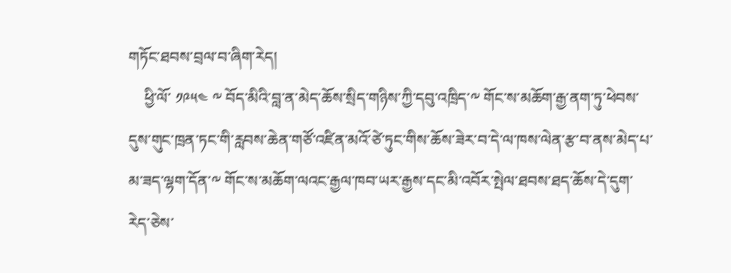གཏོང་ཐབས་བྲལ་བ་ཞིག་རེད།
    ཕྱི་ལོ་ ༡༩༥༤ ༸ བོད་མིའི་བླ་ན་མེད་ཆོས་སྲིད་གཉིས་ཀྱི་དབུ་འཁྲིད་༸ གོང་ས་མཆོག་རྒྱ་ནག་ཏུ་ཕེབས་དུས་གུང་ཁྲན་ཏང་གི་རླབས་ཆེན་གཙོ་འཛིན་མའོ་ཙེ་ཏུང་གིས་ཆོས་ཟེར་བ་དེ་ལ་ཁས་ལེན་རྩ་བ་ནས་མེད་པ་མ་ཟད་ལྷག་དོན་༸ གོང་ས་མཆོག་ལའང་རྒྱལ་ཁབ་ཡར་རྒྱས་དང་མི་འབོར་སྤེལ་ཐབས་ཐད་ཆོས་དེ་དུག་རེད་ཅེས་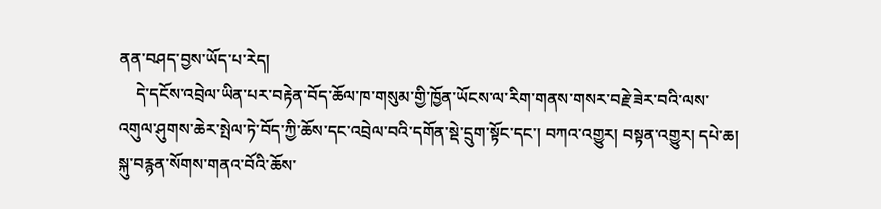ནན་བཤད་བྱས་ཡོད་པ་རེད།
    དེ་དངོས་འབྲེལ་ཡིན་པར་བརྟེན་བོད་ཆོལ་ཁ་གསུམ་གྱི་ཁྱོན་ཡོངས་ལ་རིག་གནས་གསར་བརྗེ་ཟེར་བའི་ལས་འགུལ་ཤུགས་ཆེར་སྤེལ་ཏེ་བོད་ཀྱི་ཆོས་དང་འབྲེལ་བའི་དགོན་སྡེ་དྲུག་སྟོང་དང་། བཀའ་འགྱུར། བསྟན་འགྱུར། དཔེ་ཆ། སྐུ་བརྙན་སོགས་གནའ་བོའི་ཆོས་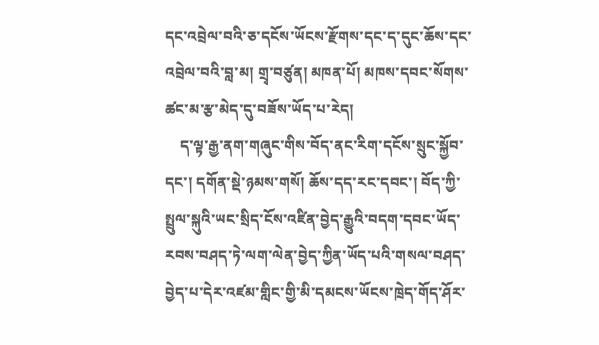དང་འབྲེལ་བའི་ཅ་དངོས་ཡོངས་རྫོགས་དང་ད་དུང་ཆོས་དང་འབྲེལ་བའི་བླ་མ། གྲྭ་བཙུན། མཁན་པོ། མཁས་དབང་སོགས་ཚང་མ་རྩ་མེད་དུ་བཟོས་ཡོད་པ་རེད།
    ད་ལྟ་རྒྱ་ནག་གཞུང་གིས་བོད་ནང་རིག་དངོས་སྲུང་སྐྱོབ་དང་། དགོན་སྡེ་ཉམས་གསོ། ཆོས་དད་རང་དབང་། བོད་ཀྱི་སྤྲུལ་སྐུའི་ཡང་སྲིད་ངོས་འཛིན་བྱེད་རྒྱུའི་བདག་དབང་ཡོད་རབས་བཤད་ཏེ་ལག་ལེན་བྱེད་ཀྱིན་ཡོད་པའི་གསལ་བཤད་བྱེད་པ་དེར་འཛམ་གླིང་གྱི་མི་དམངས་ཡོངས་ཁྲེད་གོད་ཤོར་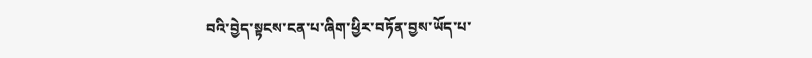བའི་བྱེད་སྟངས་ངན་པ་ཞིག་ཕྱིར་བཏོན་བྱས་ཡོད་པ་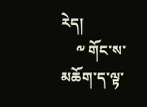རེད།
    ༸ གོང་ས་མཆོག་ད་ལྟ་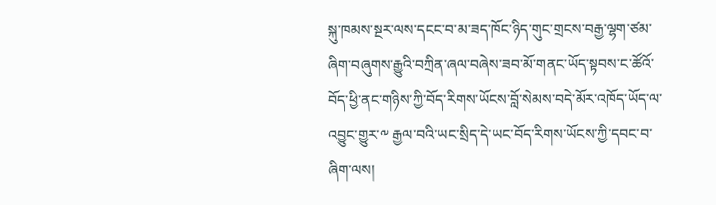སྐུ་ཁམས་སྔར་ལས་དངང་བ་མ་ཟད་ཁོང་ཉིད་གུང་གྲངས་བརྒྱ་ལྷག་ཙམ་ཞིག་བཞུགས་རྒྱུའི་བཀྲིན་ཞལ་བཞེས་ཟབ་མོ་གནང་ཡོད་སྟབས་ང་ཚོའོ་བོད་ཕྱི་ནང་གཉིས་ཀྱི་བོད་རིགས་ཡོངས་བློ་སེམས་བདེ་མོར་འཁོད་ཡོད་ལ་འབྱུང་གྱུར་༸ རྒྱལ་བའི་ཡང་སྲིད་དེ་ཡང་བོད་རིགས་ཡོངས་ཀྱི་དབང་བ་ཞིག་ལས།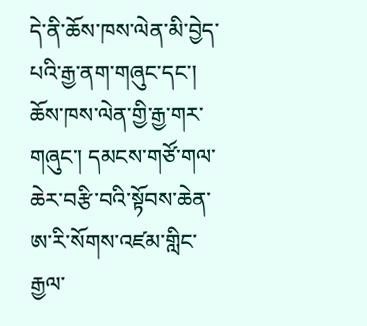དེ་ནི་ཆོས་ཁས་ལེན་མི་བྱེད་པའི་རྒྱ་ནག་གཞུང་དང་། ཆོས་ཁས་ལེན་གྱི་རྒྱ་གར་གཞུང་། དམངས་གཙོ་གལ་ཆེར་བརྩི་བའི་སྟོབས་ཆེན་ཨ་རི་སོགས་འཛམ་གླིང་རྒྱལ་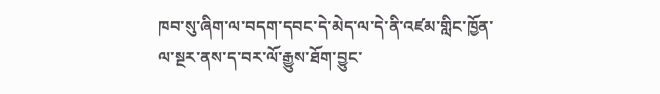ཁབ་སུ་ཞིག་ལ་བདག་དབང་དེ་མེད་ལ་དེ་ནི་འཛམ་གླིང་ཁྱོན་ལ་སྔར་ནས་ད་བར་ལོ་རྒྱུས་ཐོག་བྱུང་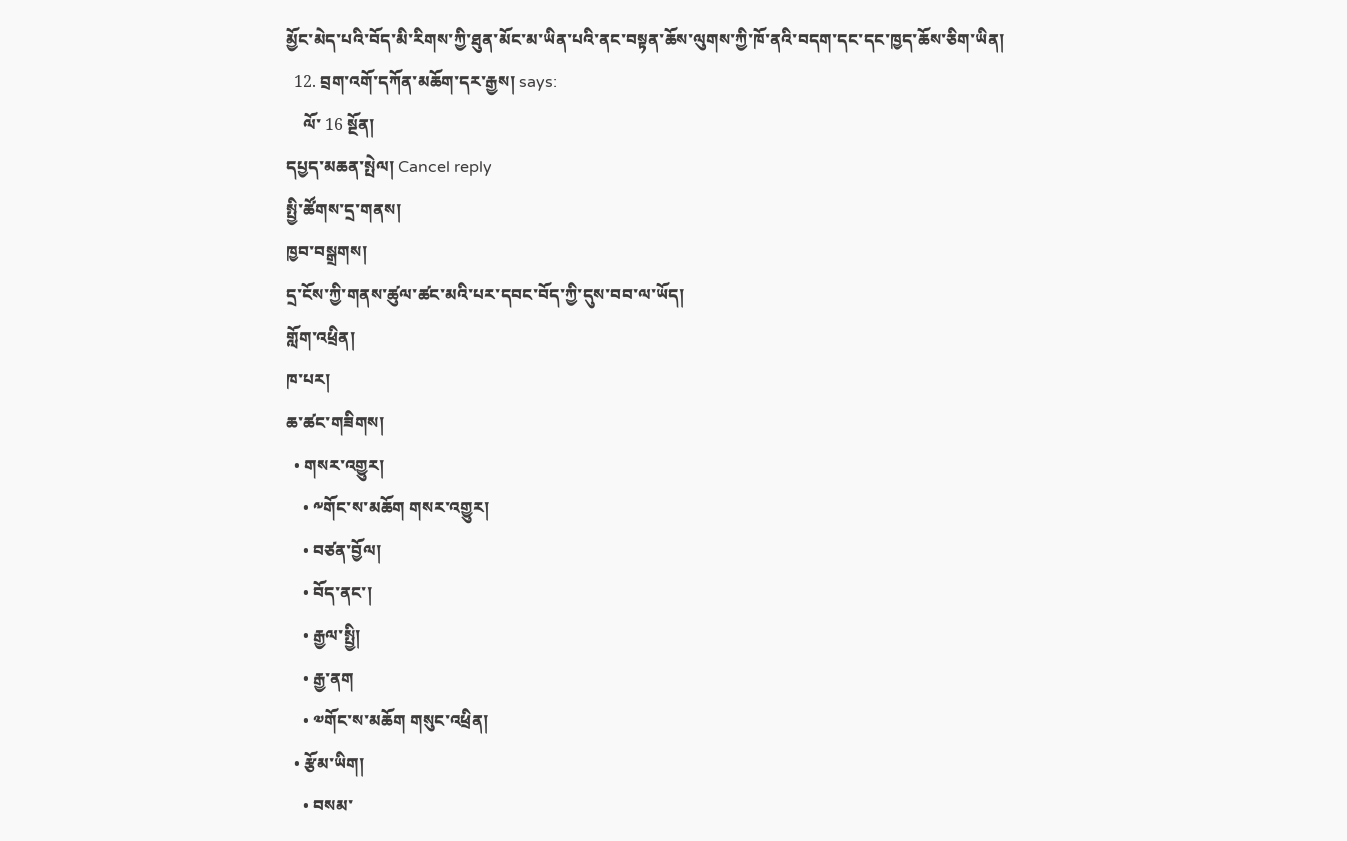མྱོང་མེད་པའི་བོད་མི་རིགས་ཀྱི་ཐུན་མོང་མ་ཡིན་པའི་ནང་བསྟན་ཆོས་ལུགས་ཀྱི་ཁོ་ནའི་བདག་དང་དང་ཁྱད་ཆོས་ཅིག་ཡིན།
  12. བྲག་འགོ་དཀོན་མཆོག་དར་རྒྱས། says:
    ལོ་ 16 སྔོན།
དཔྱད་མཆན་སྤེལ། Cancel reply
སྤྱི་ཚོགས་དྲ་གནས།
ཁྱབ་བསྒྲགས།
དྲ་ངོས་ཀྱི་གནས་ཚུལ་ཚང་མའི་པར་དབང་བོད་ཀྱི་དུས་བབ་ལ་ཡོད།
གློག་འཕྲིན།
ཁ་པར།
ཆ་ཚང་གཟིགས།
  • གསར་འགྱུར།
    • ༸གོང་ས་མཆོག གསར་འགྱུར།
    • བཙན་བྱོལ།
    • བོད་ནང་།
    • རྒྱལ་སྤྱི།
    • རྒྱ་ནག
    • ༧གོང་ས་མཆོག གསུང་འཕྲིན།
  • རྩོམ་ཡིག།
    • བསམ་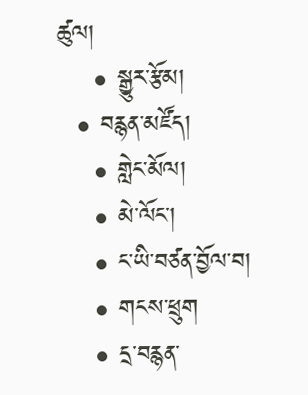ཚུལ།
    • སྒྱུར་རྩོམ།
  • བརྙན་མཛོད།
    • གླེང་མོལ།
    • མེ་ལོང་།
    • ང་ཡི་བཙན་བྱོལ་བ།
    • གངས་ཕྲུག
    • དྲ་བརྙན་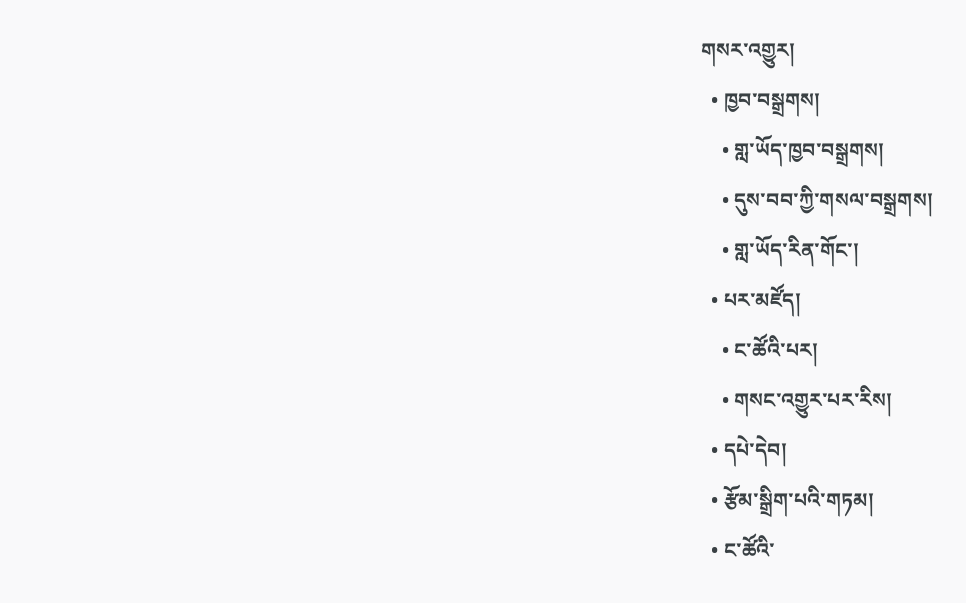གསར་འགྱུར།
  • ཁྱབ་བསྒྲགས།
    • གླ་ཡོད་ཁྱབ་བསྒྲགས།
    • དུས་བབ་ཀྱི་གསལ་བསྒྲགས།
    • གླ་ཡོད་རིན་གོང་།
  • པར་མཛོད།
    • ང་ཚོའི་པར།
    • གསང་འགྱུར་པར་རིས།
  • དཔེ་དེབ།
  • རྩོམ་སྒྲིག་པའི་གཏམ།
  • ང་ཚོའི་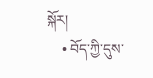སྐོར།
    • བོད་ཀྱི་དུས་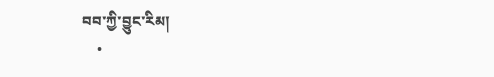བབ་ཀྱི་བྱུང་རིམ།
    •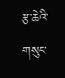རྩ་ཆེའི་གསུང་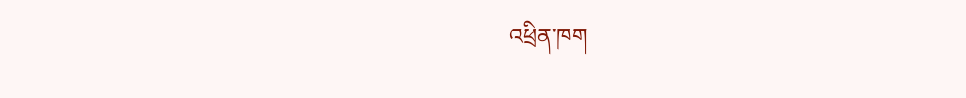འཕྲིན་ཁག